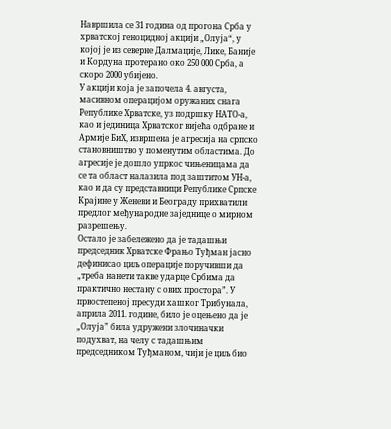Навршила се 31 година од прогона Срба у хрватској геноцидној акцији „Олуја“, у којој је из северне Далмације, Лике, Баније и Кордуна протерано око 250 000 Срба, а скоро 2000 убијено.
У акцији која је започела 4. августа, масивном операцијом оружаних снага Републике Хрватске, уз подршку НАТО-а, као и јединица Хрватског вијећа одбране и Армије БиХ, извршена је агресија на српско становништво у поменутим областима. До агресије је дошло упркос чињеницама да се та област налазила под заштитом УН-а, као и да су представници Републике Српске Крајине у Женеви и Београду прихватили предлог међународне заједнице о мирном разрешењу.
Остало је забележено да је тадашњи председник Хрватске Фрањо Туђман јасно дефинисао циљ операције поручивши да „треба нанети такве ударце Србима да практично нестану с ових простора”. У првостепеној пресуди хашког Трибунала, априла 2011. године, било је оцењено да је „Олуја” била удружени злочиначки подухват, на челу с тадашњим председником Туђманом, чији је циљ био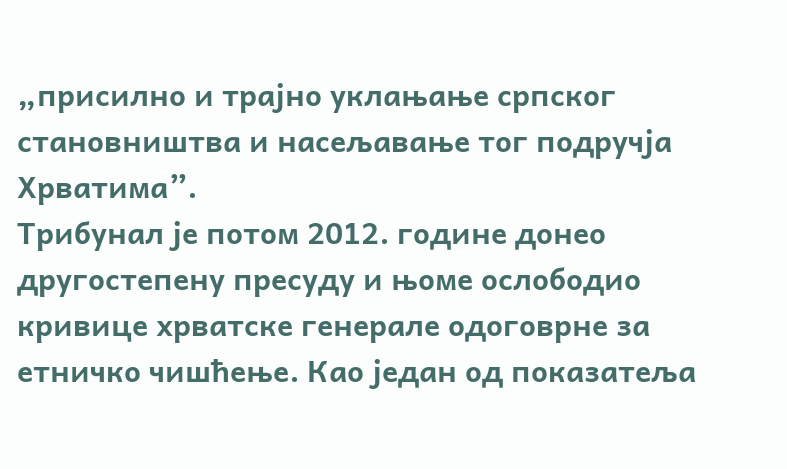„присилно и трајно уклањање српског становништва и насељавање тог подручја Хрватима”.
Трибунал је потом 2012. године донео другостепену пресуду и њоме ослободио кривице хрватске генерале одоговрне за етничко чишћење. Као један од показатеља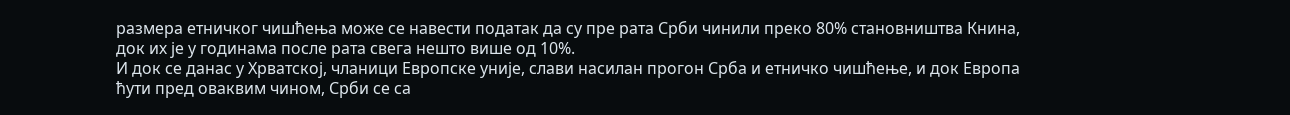размера етничког чишћења може се навести податак да су пре рата Срби чинили преко 80% становништва Книна, док их је у годинама после рата свега нешто више од 10%.
И док се данас у Хрватској, чланици Европске уније, слави насилан прогон Срба и етничко чишћење, и док Европа ћути пред оваквим чином, Срби се са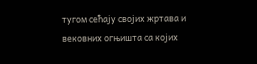тугом сећају својих жртава и вековних огњишта са којих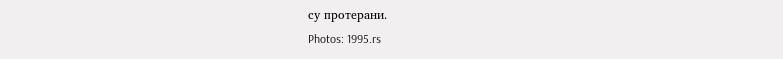су протерани.
Photos: 1995.rs